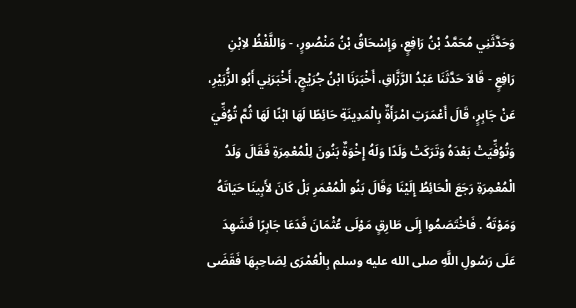وَحَدَّثَنِي مُحَمَّدُ بْنُ رَافِعٍ، وَإِسْحَاقُ بْنُ مَنْصُورٍ، - وَاللَّفْظُ لاِبْنِ رَافِعٍ - قَالاَ حَدَّثَنَا عَبْدُ الرَّزَّاقِ، أَخْبَرَنَا ابْنُ جُرَيْجٍ، أَخْبَرَنِي أَبُو الزُّبَيْرِ، عَنْ جَابِرٍ، قَالَ أَعْمَرَتِ امْرَأَةٌ بِالْمَدِينَةِ حَائِطًا لَهَا ابْنًا لَهَا ثُمَّ تُوُفِّيَ وَتُوُفِّيَتْ بَعْدَهُ وَتَرَكَتْ وَلَدًا وَلَهُ إِخْوَةٌ بَنُونَ لِلْمُعْمِرَةِ فَقَالَ وَلَدُ الْمُعْمِرَةِ رَجَعَ الْحَائِطُ إِلَيْنَا وَقَالَ بَنُو الْمُعْمَرِ بَلْ كَانَ لأَبِينَا حَيَاتَهُ وَمَوْتَهُ . فَاخْتَصَمُوا إِلَى طَارِقٍ مَوْلَى عُثْمَانَ فَدَعَا جَابِرًا فَشَهِدَ عَلَى رَسُولِ اللَّهِ صلى الله عليه وسلم بِالْعُمْرَى لِصَاحِبِهَا فَقَضَى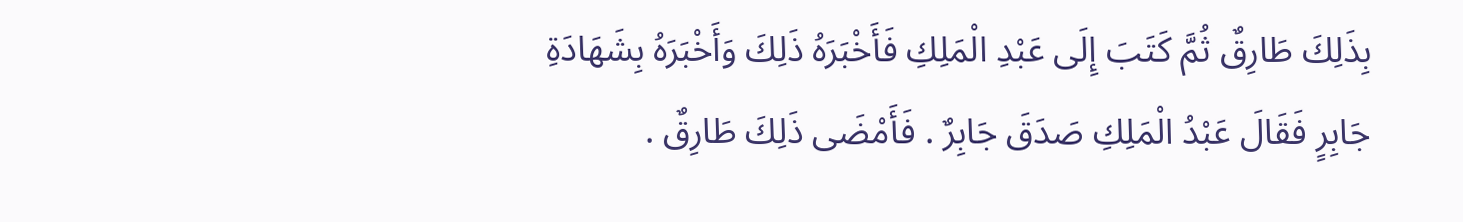بِذَلِكَ طَارِقٌ ثُمَّ كَتَبَ إِلَى عَبْدِ الْمَلِكِ فَأَخْبَرَهُ ذَلِكَ وَأَخْبَرَهُ بِشَهَادَةِ جَابِرٍ فَقَالَ عَبْدُ الْمَلِكِ صَدَقَ جَابِرٌ . فَأَمْضَى ذَلِكَ طَارِقٌ .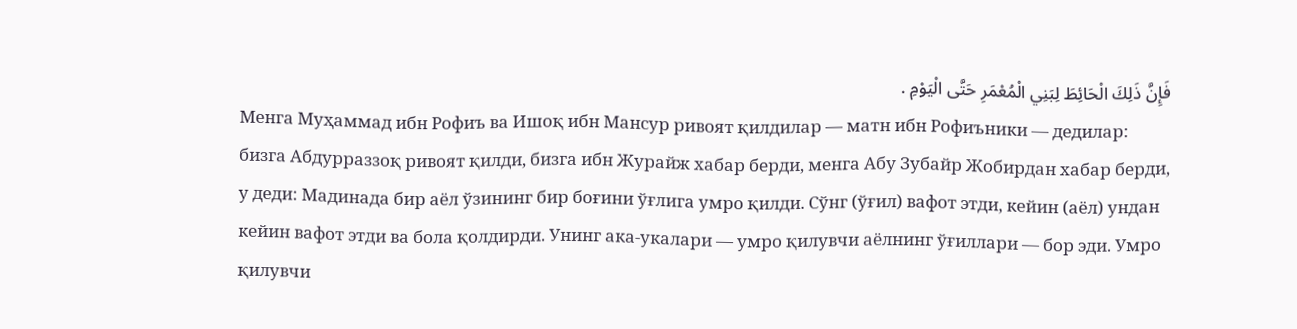فَإِنَّ ذَلِكَ الْحَائِطَ لِبَنِي الْمُعْمَرِ حَتَّى الْيَوْمِ .
Менга Муҳаммад ибн Рофиъ ва Ишоқ ибн Мансур ривоят қилдилар — матн ибн Рофиъники — дедилар: бизга Абдурраззоқ ривоят қилди, бизга ибн Журайж хабар берди, менга Абу Зубайр Жобирдан хабар берди, у деди: Мадинада бир аёл ўзининг бир боғини ўғлига умро қилди. Сўнг (ўғил) вафот этди, кейин (аёл) ундан кейин вафот этди ва бола қолдирди. Унинг ака-укалари — умро қилувчи аёлнинг ўғиллари — бор эди. Умро қилувчи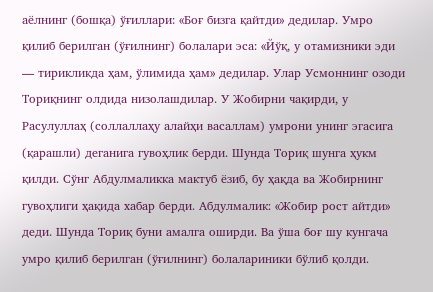аёлнинг (бошқа) ўғиллари: «Боғ бизга қайтди» дедилар. Умро қилиб берилган (ўғилнинг) болалари эса: «Йўқ, у отамизники эди — тирикликда ҳам, ўлимида ҳам» дедилар. Улар Усмоннинг озоди Ториқнинг олдида низолашдилар. У Жобирни чақирди, у Расулуллаҳ (соллаллаҳу алайҳи васаллам) умрони унинг эгасига (қарашли) деганига гувоҳлик берди. Шунда Ториқ шунга ҳукм қилди. Сўнг Абдулмаликка мактуб ёзиб, бу ҳақда ва Жобирнинг гувоҳлиги ҳақида хабар берди. Абдулмалик: «Жобир рост айтди» деди. Шунда Ториқ буни амалга оширди. Ва ўша боғ шу кунгача умро қилиб берилган (ўғилнинг) болалариники бўлиб қолди.